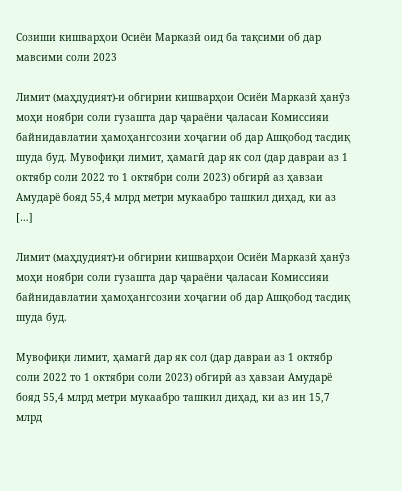Созиши кишварҳои Осиёи Марказӣ оид ба тақсими об дар мавсими соли 2023

Лимит (маҳдудият)-и обгирии кишварҳои Осиёи Марказӣ ҳанӯз моҳи ноябри соли гузашта дар ҷараёни ҷаласаи Комиссияи байнидавлатии ҳамоҳангсозии хоҷагии об дар Ашқобод тасдиқ шуда буд. Мувофиқи лимит, ҳамагӣ дар як сол (дар давраи аз 1 октябр соли 2022 то 1 октябри соли 2023) обгирӣ аз ҳавзаи Амударё бояд 55,4 млрд метри мукаабро ташкил диҳад, ки аз […]

Лимит (маҳдудият)-и обгирии кишварҳои Осиёи Марказӣ ҳанӯз моҳи ноябри соли гузашта дар ҷараёни ҷаласаи Комиссияи байнидавлатии ҳамоҳангсозии хоҷагии об дар Ашқобод тасдиқ шуда буд.

Мувофиқи лимит, ҳамагӣ дар як сол (дар давраи аз 1 октябр соли 2022 то 1 октябри соли 2023) обгирӣ аз ҳавзаи Амударё бояд 55,4 млрд метри мукаабро ташкил диҳад, ки аз ин 15,7 млрд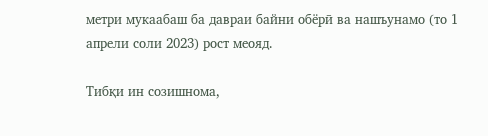метри мукаабаш ба давраи байни обёрӣ ва нашъунамо (то 1 апрели соли 2023) рост меояд.

Тибқи ин созишнома,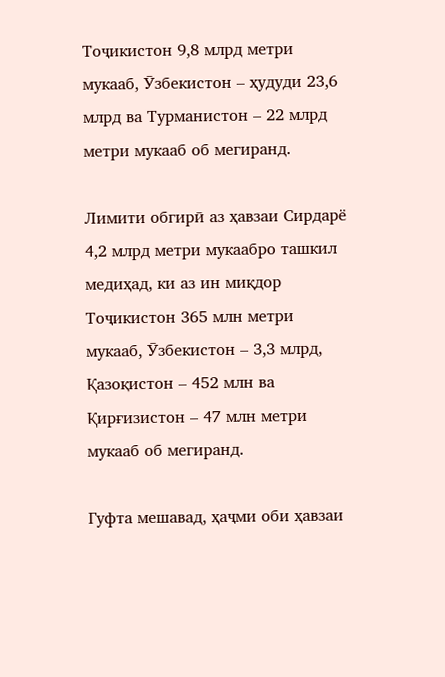Тоҷикистон 9,8 млрд метри мукааб, Ӯзбекистон – ҳудуди 23,6 млрд ва Турманистон – 22 млрд метри мукааб об мегиранд.

Лимити обгирӣ аз ҳавзаи Сирдарё 4,2 млрд метри мукаабро ташкил медиҳад, ки аз ин миқдор Тоҷикистон 365 млн метри мукааб, Ӯзбекистон – 3,3 млрд, Қазоқистон – 452 млн ва Қирғизистон – 47 млн метри мукааб об мегиранд.

Гуфта мешавад, ҳаҷми оби ҳавзаи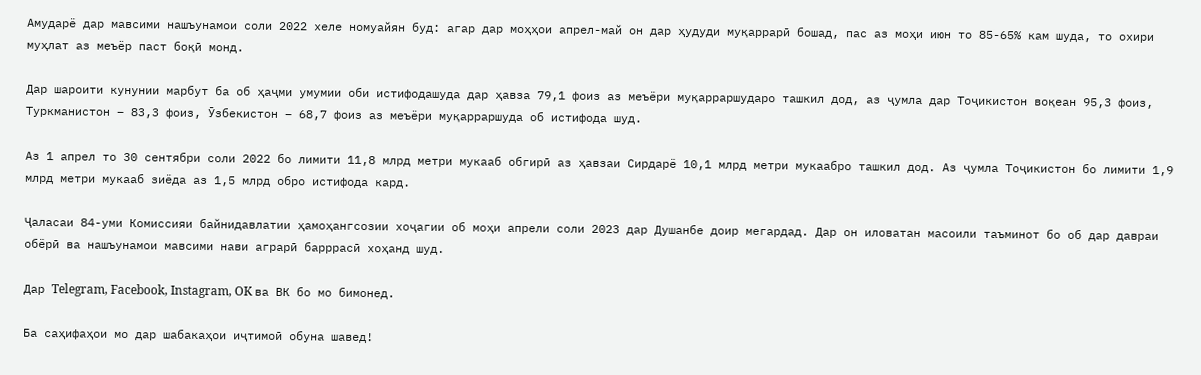Амударё дар мавсими нашъунамои соли 2022 хеле номуайян буд: агар дар моҳҳои апрел-май он дар ҳудуди муқаррарӣ бошад, пас аз моҳи июн то 85-65% кам шуда, то охири муҳлат аз меъёр паст боқӣ монд.

Дар шароити кунунии марбут ба об ҳаҷми умумии оби истифодашуда дар ҳавза 79,1 фоиз аз меъёри муқарраршударо ташкил дод, аз ҷумла дар Тоҷикистон воқеан 95,3 фоиз, Туркманистон – 83,3 фоиз, Ӯзбекистон – 68,7 фоиз аз меъёри муқарраршуда об истифода шуд.

Аз 1 апрел то 30 сентябри соли 2022 бо лимити 11,8 млрд метри мукааб обгирӣ аз ҳавзаи Сирдарё 10,1 млрд метри мукаабро ташкил дод. Аз ҷумла Тоҷикистон бо лимити 1,9 млрд метри мукааб зиёда аз 1,5 млрд обро истифода кард.

Ҷаласаи 84-уми Комиссияи байнидавлатии ҳамоҳангсозии хоҷагии об моҳи апрели соли 2023 дар Душанбе доир мегардад. Дар он иловатан масоили таъминот бо об дар давраи обёрӣ ва нашъунамои мавсими нави аграрӣ барррасӣ хоҳанд шуд.

Дар Telegram, Facebook, Instagram, OK ва ВК бо мо бимонед.

Ба саҳифаҳои мо дар шабакаҳои иҷтимоӣ обуна шавед!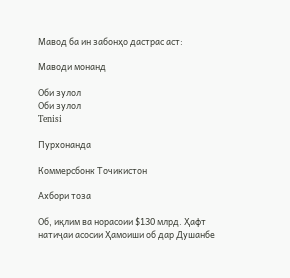Мавод ба ин забонҳо дастрас аст:

Маводи монанд

Оби зулол
Оби зулол
Tenisi

Пурхонанда

Коммерсбонк Точикистон

Ахбори тоза

Об, иқлим ва норасоии $130 млрд. Ҳафт натиҷаи асосии Ҳамоиши об дар Душанбе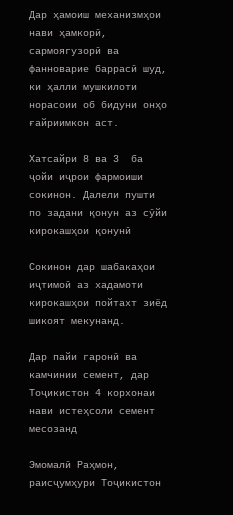Дар ҳамоиш механизмҳои нави ҳамкорӣ, сармоягузорӣ ва фанноварие баррасӣ шуд, ки ҳалли мушкилоти норасоии об бидуни онҳо ғайриимкон аст.

Хатсайри 8 ва 3  ба ҷойи иҷрои фармоиши сокинон. Далели пушти по задани қонун аз сӯйи кирокашҳои қонунӣ

Сокинон дар шабакаҳои иҷтимоӣ аз хадамоти кирокашҳои пойтахт зиёд шикоят мекунанд.

Дар пайи гаронӣ ва камчинии семент, дар Тоҷикистон 4 корхонаи нави истеҳсоли семент месозанд

Эмомалӣ Раҳмон, раисҷумҳури Тоҷикистон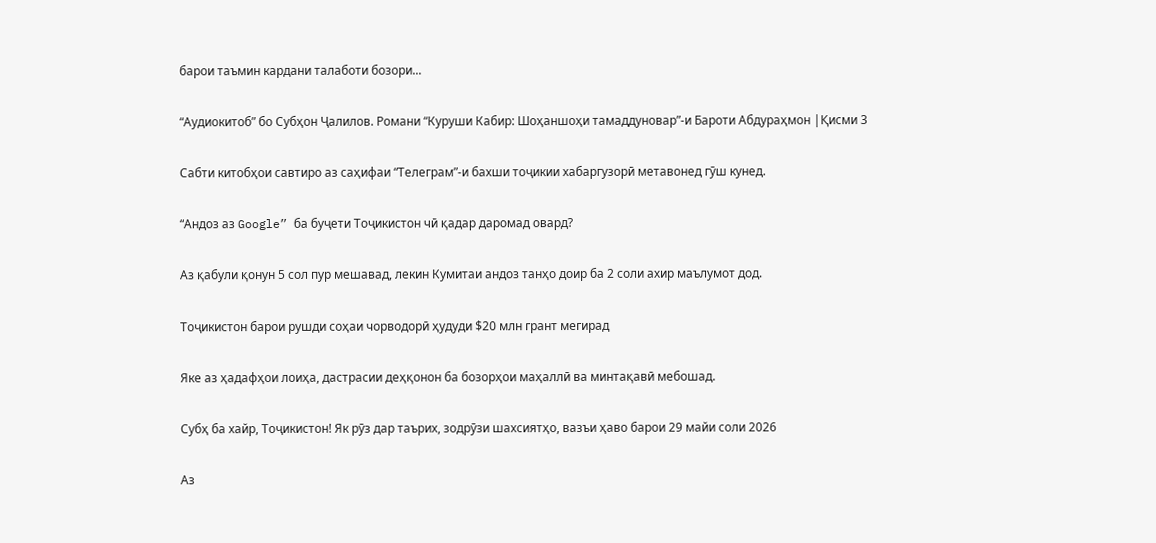барои таъмин кардани талаботи бозори...

“Аудиокитоб” бо Субҳон Ҷалилов. Романи “Куруши Кабир: Шоҳаншоҳи тамаддуновар”-и Бароти Абдураҳмон |Қисми 3

Cабти китобҳои савтиро аз саҳифаи “Телеграм”-и бахши тоҷикии хабаргузорӣ метавонед гӯш кунед.

“Андоз аз Google” ба буҷети Тоҷикистон чӣ қадар даромад овард?

Аз қабули қонун 5 сол пур мешавад, лекин Кумитаи андоз танҳо доир ба 2 соли ахир маълумот дод.

Тоҷикистон барои рушди соҳаи чорводорӣ ҳудуди $20 млн грант мегирад

Яке аз ҳадафҳои лоиҳа, дастрасии деҳқонон ба бозорҳои маҳаллӣ ва минтақавӣ мебошад.

Субҳ ба хайр, Тоҷикистон! Як рӯз дар таърих, зодрӯзи шахсиятҳо, вазъи ҳаво барои 29 майи соли 2026

Аз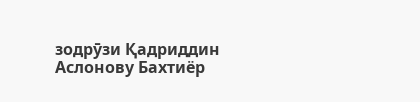зодрӯзи Қадриддин Аслонову Бахтиёр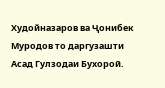Худойназаров ва Ҷонибек Муродов то даргузашти Асад Гулзодаи Бухороӣ.